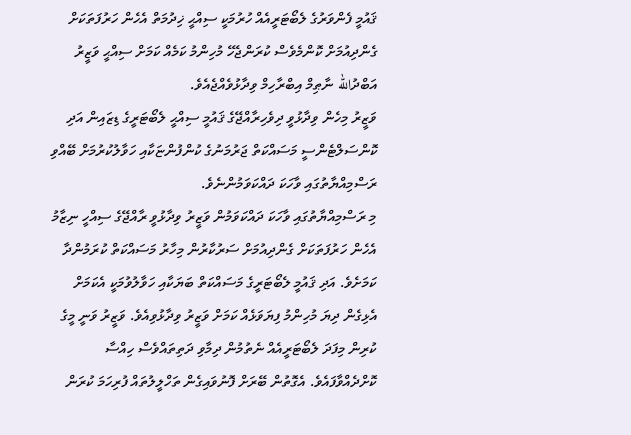ޤައުމީ ފެންވަރުގެ ލެބޯޓަރީއެއް ހުރުމަކީ ސިއްޙީ ޚިދުމަތް އެހެން ހަރުފަތަކަށް ގެންދިއުމަށް ކޮންމެވެސް ކުރަންޖެހޭ މުހިންމު ކަމެއް ކަމަށް ސިއްޙީ ވަޒީރު އަބްދުالله ނާޠިމް އިބްރާހިމް ވިދާޅުވެއްޖެއެވެ.
ވަޒީރު މިހެން ވިދާޅުވީ ދިވެހިރާއްޖޭގެ ޤައުމީ ސިއްޙީ ލެބޯޓަރީގެ ޑިޒައިން އަދި ކޮންސަލްޓެންސީ މަސައްކަތް ޖަރުމަނުގެ ކުންފުންޏަކާއި ހަވާލުކުރުމަށް ބޭއްވި ރަސްމިއްޔާތުގައި ވާހަކަ ދައްކަވަމުންނެވެ.
މި ރަސްމިއްޔާތުގައި ވާހަކަ ދައްކަވަމުން ވަޒީރު ވިދާޅުވީ ރާއްޖޭގެ ސިއްހީ ނިޒާމު އެހެން ހަރުފަތަކަށް ގެންދިއުމަށް ސަރުކާރުން މިހާރު މަސައްކަތް ކުރަމުންދާ ކަމަށެވެ. އަދި ޤައުމީ ލެބޯޓަރީގެ މަސައްކަތް ބަޔަކާއި ހަވާލުވުމަކީ އެކަމަށް އެޅިގެން ދިޔަ މުހިންމު ފިޔަވަޅެއް ކަމަށް ވަޒީރު ވިދާޅުވިއެވެ. ވަޒީރު ވަނީ މީގެ ކުރިން މިފަދަ ލެބޯޓަރީއެއް ނެތުމުން ދިމާވި ދަތިތައްވެސް ހިއްސާ ކޮށްދެއްވާފައެވެ. އެގޮތުން ބޭރަށް ފޮނުވައިގެން ތަހްލީލުތައް ފުރިހަމަ ކުރަން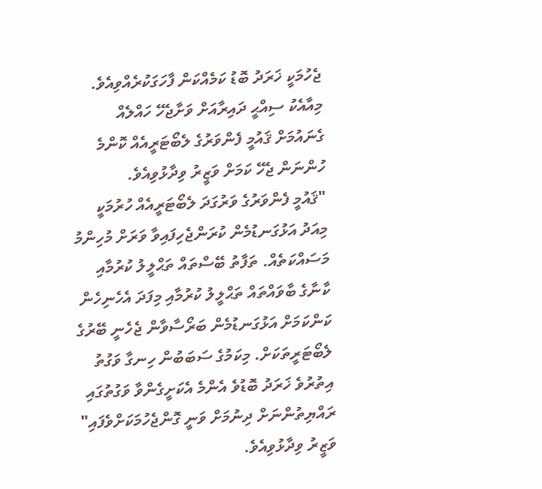ޖެހުމަކީ ޚަރަދު ބޮޑު ކަމެއްކަން ފާހަގަކުރެއްވިއެވެ.
މިއާއެކު ސިއްޙީ ދައިރާއަށް ވަށާޖެހޭ ހައްލެއް ގެނައުމަށް ޤައުމީ ފެންވަރުގެ ލެބޯޓަރީއެއް ކޮންމެ ހުންނަން ޖެހޭ ކަމަށް ވަޒީރު ވިދާޅުވިއެވެ.
"ޤައުމީ ފެންވަރުގެ ވަރުގަދަ ލެބޯޓަރީއެއް ހުރުމަކީ މިއަދު އަޅުގަނޑުމެން ކުރަންޖެހިފައިވާ ވަރަށް މުހިންމު މަސައްކަތެއް. ތަފާތު ބޭސްތައް ތަޙްލީލު ކުރުމާއި ކާނާގެ ބާވައްތައް ތަޙްލީލު ކުރުމާއި މިފަދަ އެހެނިހެން ކަންކަމަށް އަޅުގަނޑުމެން ބަރޯސާވާން ޖެހެނީ ބޭރުގެ ލެބޯޓަރީތަކަށް. މިކަމުގެ ސަބަބުން ހިނގާ ވަގުތު އިތުރުވެ ޚަރަދު ބޮޑުވެ އެންމެ އެކަށީގެންވާ ވަގުތުގައި ރައްޔިތުންނަށް ދިނުމަށް ވަނީ ގޮންޖެހުމަކަށްވެފައި" ވަޒީރު ވިދާޅުވިއެވެ.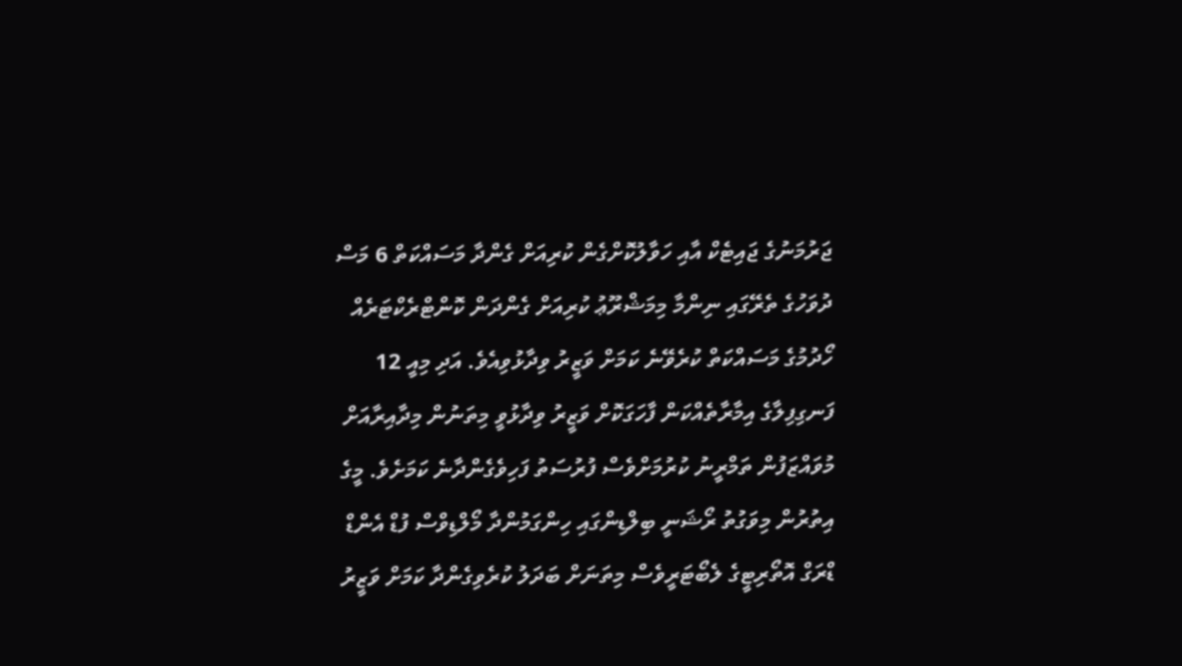ޖަރުމަނުގެ ޖައިޓެކް އާއި ހަވާލުކޮށްގެން ކުރިއަށް ގެންދާ މަސައްކަތް 6 މަސް ދުވަހުގެ ތެރޭގައި ނިންމާ މިމަޝްރޫޢު ކުރިއަށް ގެންދަން ކޮންޓްރެކްޓަރެއް ހޯދުމުގެ މަސައްކަތް ކުރެވޭނެ ކަމަށް ވަޒީރު ވިދާޅުވިއެވެ. އަދި މިއީ 12 ފަނގިފިލާގެ އިމާރާތެއްކަން ފާހަގަކޮށް ވަޒީރު ވިދާޅުވީ މިތަނުން މިދާއިރާއަށް މުވައްޒަފުން ތަމްރީނު ކުރުމަށްވެސް ފުރުސަތު ފަހިވެގެންދާނެ ކަމަށެވެ. މީގެ އިތުރުން މިވަގުތު ރޯޝަނީ ބިލްޑިންގައި ހިންގަމުންދާ މޯލްޑިވްސް ފުޑް އެންޑް ޑްރަގް އޮތޯރިޓީގެ ލެބޯޓަރީވެސް މިތަނަށް ބަދަލު ކުރެވިގެންދާ ކަމަށް ވަޒީރު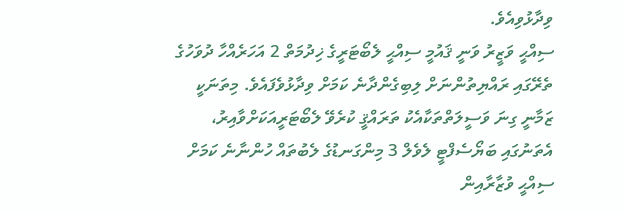ވިދާޅުވިއެވެ.
ސިއްޙީ ވަޒީރު ވަނީ ޤައުމީ ސިއްޙީ ލެބޯޓަރީގެ ޚިދުމަތް 2 އަހަރެއްހާ ދުވަހުގެ ތެރޭގައި ރައްޔިތުންނަށް ލިބިގެންދާނެ ކަމަށް ވިދާޅުވެފައެވެ. މިތަނަކީ ޒަމާނީ ގިނަ ވަސީލަތްތަކާއެކު ތަރައްޤީ ކުރެވޭ ލެބޯޓަރީއަކަށްވާއިރު، އެތަނުގައި ބަޔޯސެފްޓީ ލެވެލް 3 މިންގަނޑުގެ ލެބުތައް ހުންނާނެ ކަމަށް ސިއްޙީ ވުޒާރާއިން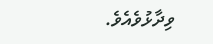ވިދާޅުވެއެވެ.